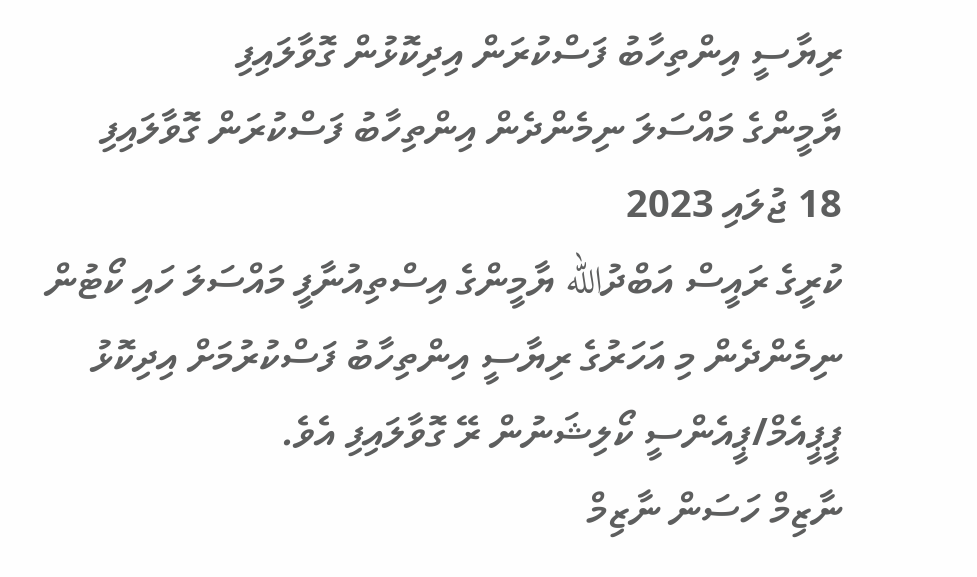ރިޔާސީ އިންތިހާބު ފަސްކުރަން އިދިކޮޅުން ގޮވާލައިފި
ޔާމީންގެ މައްސަލަ ނިމެންދެން އިންތިހާބު ފަސްކުރަން ގޮވާލައިފި
18 ޖުލައި 2023
ކުރީގެ ރައީސް އަބްދުالله ޔާމީންގެ އިސްތިއުނާފީ މައްސަލަ ހައި ކޯޓުން ނިމެންދެން މި އަހަރުގެ ރިޔާސީ އިންތިހާބު ފަސްކުރުމަށް އިދިކޮޅު ޕީޕީއެމް/ޕީއެންސީ ކޯލިޝަނުން ރޭ ގޮވާލައިފި އެވެ.
ނާޒިމް ހަސަން ނާޒިމް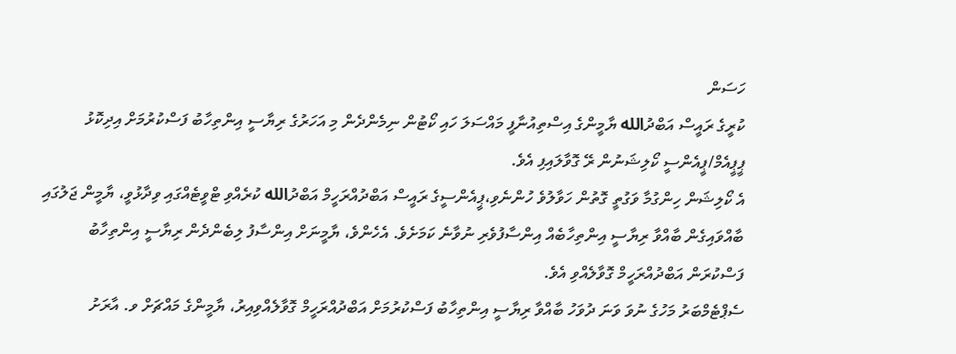ހަސަން
ކުރީގެ ރައީސް އަބްދުالله ޔާމީންގެ އިސްތިއުނާފީ މައްސަލަ ހައި ކޯޓުން ނިމެންދެން މި އަހަރުގެ ރިޔާސީ އިންތިހާބު ފަސްކުރުމަށް އިދިކޮޅު ޕީޕީއެމް/ޕީއެންސީ ކޯލިޝަނުން ރޭ ގޮވާލައިފި އެވެ.
އެ ކޯލިޝަން ހިންގުމާ ވަގުތީ ގޮތުން ހަވާލުވެ ހުންނެވި،ޕީއެންސީގެ ރައީސް އަބްދުއްރަހީމް އަބްދުالله ކުރެއްވި ޓްވީޓެއްގައި ވިދާޅުވީ، ޔާމީން ޖަލުގައި ބާއްވައިގެން ބާއްވާ ރިޔާސީ އިންތިހާބެއް އިންސާފުވެރި ނުވާނެ ކަމަށެވެ. އެހެންވެ، ޔާމީނަށް އިންސާފު ލިބެންދެން ރިޔާސީ އިންތިހާބު ފަސްކުރަން އަބްދުއްރަހީމް ގޮވާލެއްވި އެވެ.
ސެޕްޓެމްބަރު މަހުގެ ނުވަ ވަނަ ދުވަހު ބާއްވާ ރިޔާސީ އިންތިހާބު ފަސްކުރުމަށް އަބްދުއްރަހީމް ގޮވާލެއްވިއިރު، ޔާމީންގެ މައްޗަށް ވ. އާރަށު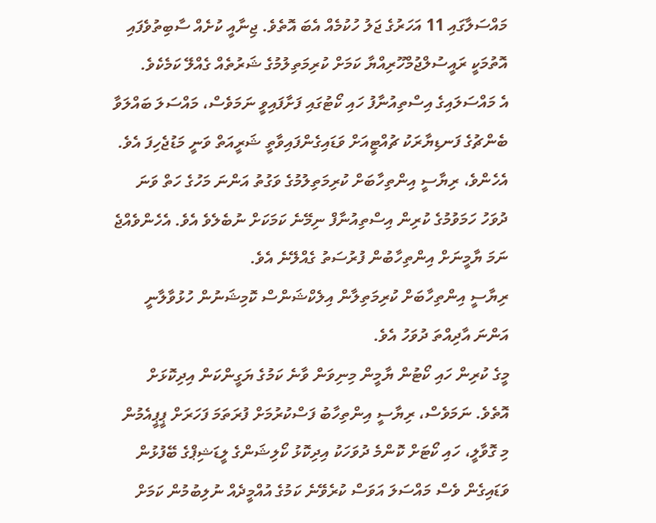މައްސަލާގައި 11 އަހަރުގެ ޖަލު ހުކުމެއް އެބަ އޮތެވެ. ޖިނާއީ ކުށެއް ސާބިތުވެފައި އޮތުމަކީ ރައީސުލްޖުމްހޫރިއްޔާ ކަމަށް ކުރިމަތިލުމުގެ ޝަރުތެއް ގެއްލޭ ކަމެކެވެ.
އެ މައްސަލައިގެ އިސްތިއުނާފު ހައި ކޯޓުގައި ފަށާފައިވީ ނަމަވެސް، މައްސަލަ ބައްލަވާ ބެންޗުގެ ފަނޑިޔާރަކު ޗުއްޓީއަށް ވަޑައިގެންފައިވާތީ ޝަރީއަތް ވަނީ މަޑުޖެހިފަ އެވެ. އެހެންވެ، ރިޔާސީ އިންތިހާބަށް ކުރިމަތިލުމުގެ ވަގުތު އަންނަ މަހުގެ ހަތް ވަނަ ދުވަހު ހަމަވުމުގެ ކުރިން އިސްތިއުނާފް ނިމޭނެ ކަމަކަށް ނުބެލެވެ އެވެ. އެހެންވެއްޖެ ނަމަ ޔާމީނަށް އިންތިހާބުން ފުރުސަތު ގެއްލޭނެ އެވެ.
ރިޔާސީ އިންތިހާބަށް ކުރިމަތިލާން އިލެކްޝަންސް ކޮމިޝަނުން ހުޅުވާލާނީ އަންނަ އާދިއްތަ ދުވަހު އެވެ.
މީގެ ކުރިން ހައި ކޯޓުން ޔާމީން މިނިވަން ވާނެ ކަމުގެ ޔަގީންކަން އިދިކޮޅަށް އޮތެވެ. ނަމަވެސް، ރިޔާސީ އިންތިހާބު ފަސްކުރުމަށް ފުރަތަމަ ފަހަރަށް ޕީޕީއެމުން މި ގޮވާލީ، ހައި ކޯޓަށް ކޮންމެ ދުވަހަކު އިދިކޮޅު ކޯލިޝަންގެ ލީޑަޝިޕްގެ ބޭފުޅުން ވަޑައިގެން ވެސް މައްސަލަ އަވަސް ކުރެވޭނެ ކަމުގެ އުއްމީދެއް ނުލިބުމުން ކަމަށް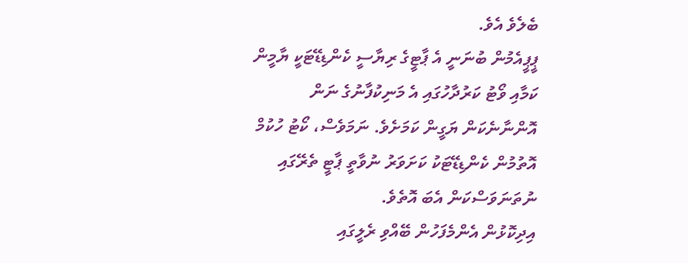ބެލެވެ އެވެ.
ޕީޕީއެމުން ބުނަނީ އެ ޕާޓީގެ ރިޔާސީ ކެންޑިޑޭޓަކީ ޔާމީން ކަމާއި ވޯޓު ކަރުދާހުގައި އެ މަނިކުފާނުގެ ނަން އޮންނާނެކަން ޔަގީން ކަމަށެވެ. ނަމަވެސް، ކޯޓު ހުކުމް އޮތުމުން ކެންޑިޑޭޓަކު ކަށަވަރު ނުވާތީ ޕާޓީ ތެރޭގައި ނުތަނަވަސްކަން އެބަ އޮތެވެ.
އިދިކޮޅުން އެންމެފަހުން ބޭއްވި ރެލީގައި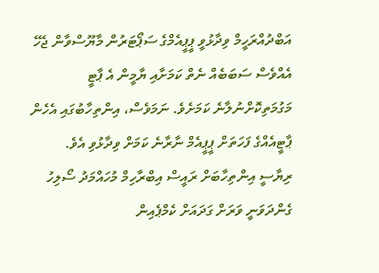އަބްދުއްރަހީމް ވިދާޅުވީ ޕީޕީއެމްގެ ސަޕޯޓަރުން މާޔޫސްވާން ޖެހޭ އެއްވެސް ސަބަބެއް ނެތް ކަމަށާއި ޔާމީން އެ ޕާޓީ މަގުމަތިކޮށްނުލާނެ ކަމަށެވެ. ނަމަވެސް، އިންތިހާބުގައި އެހެން ޕާޓީއެއްގެ ފަހަތަށް ޕީޕީއެމް ނާރާނެ ކަމަށް ވިދާޅުވި އެވެ.
ރިޔާސީ އިންތިހާބަށް ރައީސް އިބްރާހިމް މުހައްމަދު ސޯލިހު ގެންދަވަނީ ވަރަށް ގަދައަށް ކެމްޕެއިން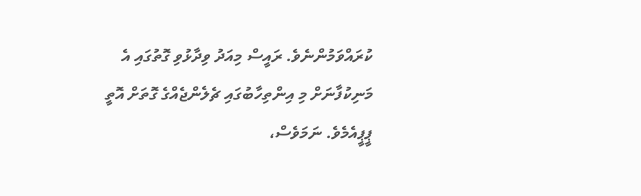ކުރައްވަމުންނެވެ. ރައީސް މިއަދު ވިދާޅުވި ގޮތުގައި އެ މަނިކުފާނަށް މި އިންތިހާބުގައި ޗެލެންޖެއްގެ ގޮތަށް އޮތީ ޕީޕީއެމެވެ. ނަމަވެސް،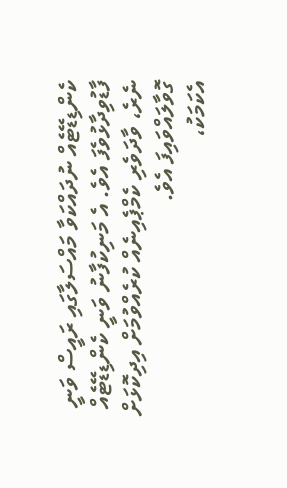ކެންޑިޑޭޓެއް ނުދައްކަވާ މައްސަލާގައި ރައީސް ވަނީ ފާޑުވިދާޅުވެފަ އެވެ. އެ މަނިކުފާނު ވަނީ ކެންޑިޑޭޓެއް ނެރެ، ވާދަވެރި ކެމްޕެއިނެއް ކުރެއްވުމަށް އިދިކޮޅަށް ގޮވާލައްވައިފަ އެވެ.
އެކަމަކު،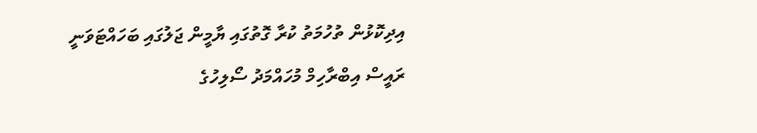އިދިކޮޅުން ތުހުމަތު ކުރާ ގޮތުގައި ޔާމީން ޖަލުގައި ބަހައްޓަވަނީ ރައީސް އިބްރާހިމް މުހައްމަދު ސޯލިހުގެ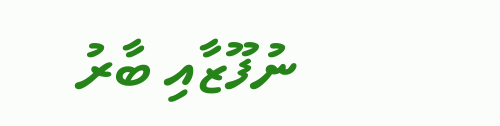ނުފޫޒާއި ބާރު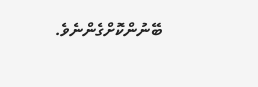ބޭނުންކޮށްގެންނެވެ.